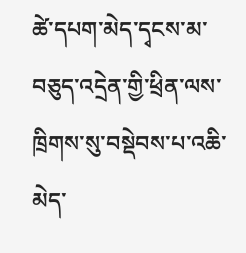ཚེ་དཔག་མེད་དྭངས་མ་བཅུད་འདྲེན་གྱི་ཕྲིན་ལས་ཁྲིགས་སུ་བསྡེབས་པ་འཆི་མེད་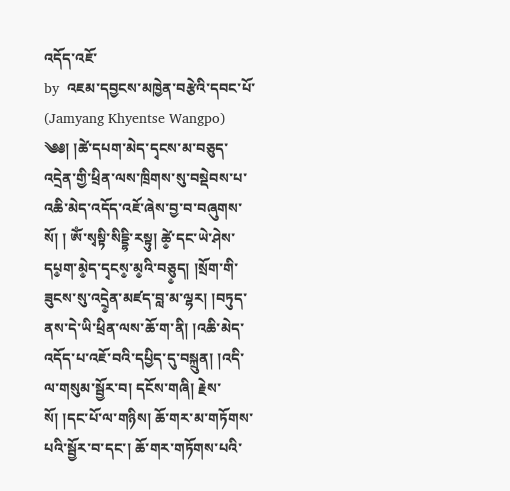འདོད་འཇོ་
by  འཇམ་དབྱངས་མཁྱེན་བརྩེའི་དབང་པོ་ (Jamyang Khyentse Wangpo)
༄༅། །ཚེ་དཔག་མེད་དྭངས་མ་བཅུད་འདྲེན་གྱི་ཕྲིན་ལས་ཁྲིགས་སུ་བསྡེབས་པ་འཆི་མེད་འདོད་འཇོ་ཞེས་བྱ་བ་བཞུགས་སོ། ། ཨོཾ་སྭསྟི་སིདྡྷི་རསྟུ། ཚེ༵་དང་ཡེ་ཤེས་དཔ༵ག་མེ༵ད་དྭངས༵་མ༵འི་བཅུ༵ད། །སྲོག་གི་ཟུངས་སུ་འདྲེ༵ན་མཛད་བླ་མ་ལྷར། །བཏུད་ནས་དེ་ཡི་ཕྲིན་ལས་ཆོ་ག་ནི། །འཆི་མེད་འདོད་པ་འཇོ་བའི་དཔྱིད་དུ་བསྐྲུན། །འདི་ལ་གསུམ་སྦྱོར་བ། དངོས་གཞི། རྗེས་སོ། །དང་པོ་ལ་གཉིས། ཆོ་གར་མ་གཏོགས་པའི་སྦྱོར་བ་དང་། ཆོ་གར་གཏོགས་པའི་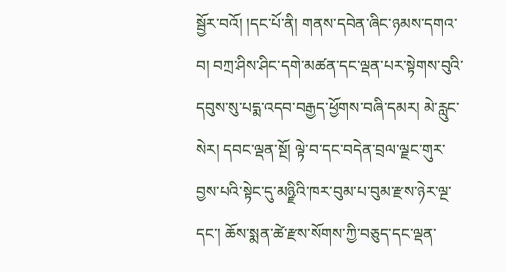སྦྱོར་བའོ། །དང་པོ་ནི། གནས་དབེན་ཞིང་ཉམས་དགའ་བ། བཀྲ་ཤིས་ཤིང་དགེ་མཚན་དང་ལྡན་པར་སྟེགས་བུའི་དབུས་སུ་པདྨ་འདབ་བརྒྱད་ཕྱོགས་བཞི་དམར། མེ་རླུང་སེར། དབང་ལྡན་སྔོ། ལྟེ་བ་དང་བདེན་བྲལ་ལྗང་གུར་བྱས་པའི་སྟེང་དུ་མཉྫིའི་ཁར་བུམ་པ་བུམ་རྫས་ཉེར་ལྔ་དང་། ཆོས་སྨན་ཚེ་རྫས་སོགས་ཀྱི་བཅུད་དང་ལྡན་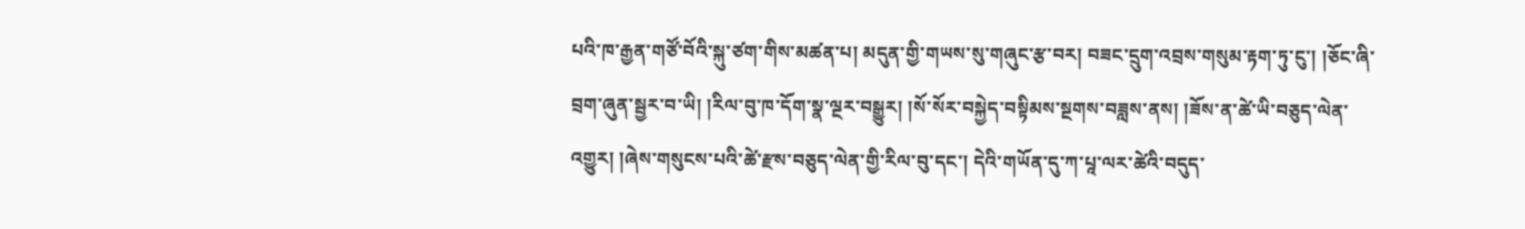པའི་ཁ་རྒྱན་གཙོ་བོའི་སྐུ་ཙག་གིས་མཚན་པ། མདུན་གྱི་གཡས་སུ་གཞུང་རྩ་བར། བཟང་དྲུག་འབྲས་གསུམ་རྟག་ཏུ་ངུ་། །ཅོང་ཞི་བྲག་ཞུན་སྦྱར་བ་ཡི། །རིལ་བུ་ཁ་དོག་སྣ་ལྔར་བསྒྱུར། །སོ་སོར་བསྐྱེད་བསྟིམས་སྔགས་བཟླས་ནས། །ཟོས་ན་ཚེ་ཡི་བཅུད་ལེན་འགྱུར། །ཞེས་གསུངས་པའི་ཚེ་རྫས་བཅུད་ལེན་གྱི་རིལ་བུ་དང་། དེའི་གཡོན་དུ་ཀ་པཱ་ལར་ཚེའི་བདུད་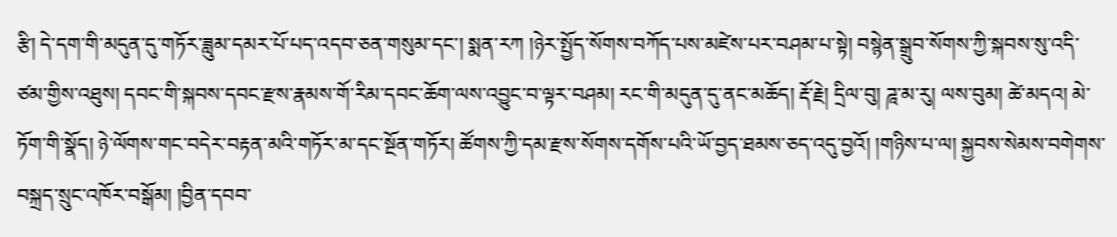རྩི། དེ་དག་གི་མདུན་དུ་གཏོར་ཟླུམ་དམར་པོ་པད་འདབ་ཅན་གསུམ་དང་། སྨན་རཀ །ཉེར་སྤྱོད་སོགས་བཀོད་པས་མཛེས་པར་བཤམ་པ་སྟེ། བསྙེན་སྒྲུབ་སོགས་ཀྱི་སྐབས་སུ་འདི་ཙམ་གྱིས་འཐུས། དབང་གི་སྐབས་དབང་རྫས་རྣམས་གོ་རིམ་དབང་ཆོག་ལས་འབྱུང་བ་ལྟར་བཤམ། རང་གི་མདུན་དུ་ནང་མཆོད། རྡོ་རྗེ། དྲིལ་བུ། ཌཱ་མ་རུ། ལས་བུམ། ཚེ་མདའ། མེ་ཏོག་གི་སྣོད། ཉེ་ལོགས་གང་བདེར་བརྟན་མའི་གཏོར་མ་དང་སྔོན་གཏོར། ཚོགས་ཀྱི་དམ་རྫས་སོགས་དགོས་པའི་ཡོ་བྱད་ཐམས་ཅད་འདུ་བྱའོ། །གཉིས་པ་ལ། སྐྱབས་སེམས་བགེགས་བསྐྲད་སྲུང་འཁོར་བསྒོམ། །བྱིན་དབབ་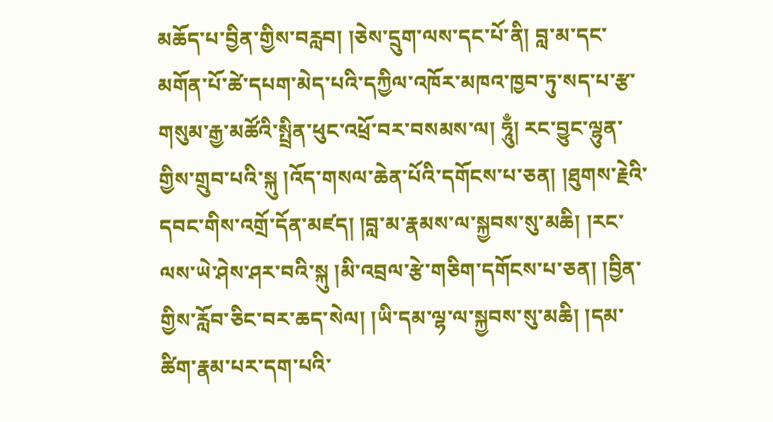མཆོད་པ་བྱིན་གྱིས་བརླབ། །ཅེས་དྲུག་ལས་དང་པོ་ནི། བླ་མ་དང་མགོན་པོ་ཚེ་དཔག་མེད་པའི་དཀྱིལ་འཁོར་མཁའ་ཁྱབ་ཏུ་སད་པ་རྩ་གསུམ་རྒྱ་མཚོའི་སྤྲིན་ཕུང་འཕྲོ་བར་བསམས་ལ། ཧཱུྃ། རང་བྱུང་ལྷུན་གྱིས་གྲུབ་པའི་སྐུ །འོད་གསལ་ཆེན་པོའི་དགོངས་པ་ཅན། །ཐུགས་རྗེའི་དབང་གིས་འགྲོ་དོན་མཛད། །བླ་མ་རྣམས་ལ་སྐྱབས་སུ་མཆི། །རང་ལས་ཡེ་ཤེས་ཤར་བའི་སྐུ །མི་འབྲལ་རྩེ་གཅིག་དགོངས་པ་ཅན། །བྱིན་གྱིས་རློབ་ཅིང་བར་ཆད་སེལ། །ཡི་དམ་ལྷ་ལ་སྐྱབས་སུ་མཆི། །དམ་ཚིག་རྣམ་པར་དག་པའི་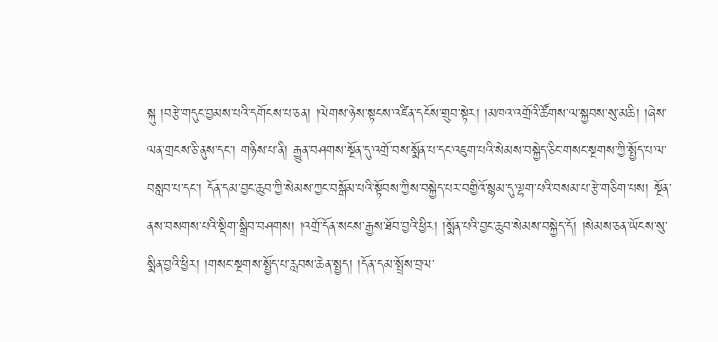སྐུ །བརྩེ་གདུང་བྱམས་པའི་དགོངས་པ་ཅན། །ལེགས་ཉེས་སྟངས་འཛིན་དངོས་གྲུབ་སྟེར། །མཁའ་འགྲོའི་ཚོགས་ལ་སྐྱབས་སུ་མཆི། །ཞེས་ལན་གྲངས་ཅི་ནུས་དང་། གཉིས་པ་ནི། རྒྱུན་བཤགས་སྔོན་དུ་འགྲོ་བས་སྨོན་པ་དང་འཇུག་པའི་སེམས་བསྐྱེད་ཅིང་གསང་སྔགས་ཀྱི་སྤྱོད་པ་ལ་བསླབ་པ་དང་། དོན་དམ་བྱང་ཆུབ་ཀྱི་སེམས་ཀྱང་བསྒོམ་པའི་སྟོབས་ཀྱིས་བསྐྱེད་པར་བགྱིའོ་སྙམ་དུ་ལྷག་པའི་བསམ་པ་རྩེ་གཅིག་པས། སྔོན་ནས་བསགས་པའི་སྡིག་སྒྲིབ་བཤགས། །འགྲོ་དོན་སངས་རྒྱས་ཐོབ་བྱའི་ཕྱིར། །སྨོན་པའི་བྱང་ཆུབ་སེམས་བསྐྱེད་དོ། །སེམས་ཅན་ཡོངས་སུ་སྨིན་བྱའི་ཕྱིར། །གསང་སྔགས་སྤྱོད་པ་རླབས་ཆེན་སྤྱད། །དོན་དམ་སྤྲོས་བྲལ་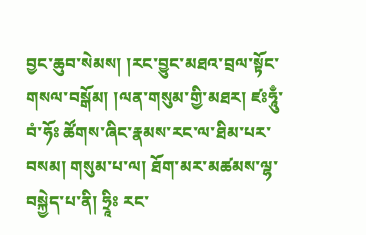བྱང་ཆུབ་སེམས། །རང་བྱུང་མཐའ་བྲལ་སྟོང་གསལ་བསྒོམ། །ལན་གསུམ་གྱི་མཐར། ཛཿཧཱུྃ་བཾ་ཧོཿ ཚོགས་ཞིང་རྣམས་རང་ལ་ཐིམ་པར་བསམ། གསུམ་པ་ལ། ཐོག་མར་མཚམས་ལྷ་བསྐྱེད་པ་ནི། ཧྲཱིཿ རང་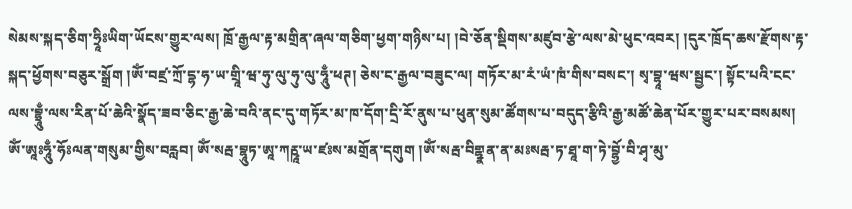སེམས་སྐད་ཅིག་ཧྲཱིཿཡིག་ཡོངས་གྱུར་ལས། ཁྲོ་རྒྱལ་རྟ་མགྲིན་ཞལ་གཅིག་ཕྱག་གཉིས་པ། །བེ་ཅོན་སྡིགས་མཛུབ་རྩེ་ལས་མེ་ཕུང་འབར། །དུར་ཁྲོད་ཆས་རྫོགས་རྟ་སྐད་ཕྱོགས་བཅུར་སྒྲོག །ཨོཾ་བཛྲ་ཀྲོ་དྷ་ཧ་ཡ་གྲཱི་ཝ་ཧུ་ལུ་ཧུ་ལུ་ཧཱུྃ་ཕཊ། ཅེས་ང་རྒྱལ་བཟུང་ལ། གཏོར་མ་རཾ་ཡཾ་ཁཾ་གིས་བསང་། སྭ་བྷཱ་ཝས་སྦྱང་། སྟོང་པའི་ངང་ལས་བྷྲཱུྃ་ལས་རིན་པོ་ཆེའི་སྣོད་ཟབ་ཅིང་རྒྱ་ཆེ་བའི་ནང་དུ་གཏོར་མ་ཁ་དོག་དྲི་རོ་ནུས་པ་ཕུན་སུམ་ཚོགས་པ་བདུད་རྩིའི་རྒྱ་མཚོ་ཆེན་པོར་གྱུར་པར་བསམས། ཨོཾ་ཨཱཿཧཱུྃ་ཧོཿལན་གསུམ་གྱིས་བརླབ། ཨོཾ་སརྦ་བྷཱུཏ་ཨཱ་ཀརྵཱ་ཡ་ཛཿས་མགྲོན་དགུག །ཨོཾ་སརྦ་བིགྷྣན་ན་མཿསརྦ་ཏ་ཐཱ་ག་ཏེ་བྷྱོ་བི་ཤྭ་མུ་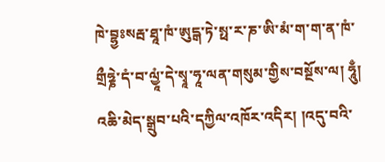ཁེ་བྷྱཿསརྦ་ཐཱ་ཁཾ་ཨུདྒ་ཏེ་སྥ་ར་ཎ་ཨི་མཾ་ག་ག་ན་ཁཾ་གྲྀཧྞེ་དཾ་བ་ལྱཱཾ་དེ་སྭཱ་ཧཱ་ལན་གསུམ་གྱིས་བསྔོས་ལ། ཧཱུྃ། འཆི་མེད་སྒྲུབ་པའི་དཀྱིལ་འཁོར་འདིར། །འདུ་བའི་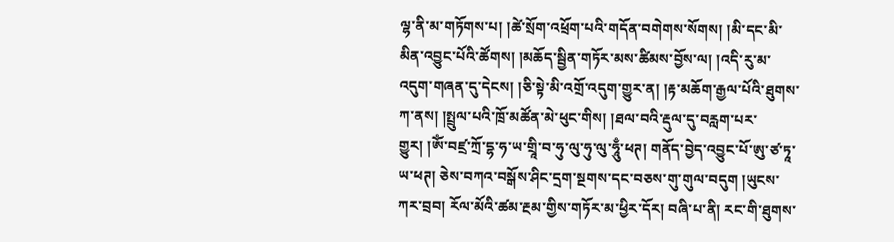ལྷ་ནི་མ་གཏོགས་པ། །ཚེ་སྲོག་འཕྲོག་པའི་གདོན་བགེགས་སོགས། །མི་དང་མི་མིན་འབྱུང་པོའི་ཚོགས། །མཆོད་སྦྱིན་གཏོར་མས་ཚིམས་བྱོས་ལ། །འདི་རུ་མ་འདུག་གཞན་དུ་དེངས། །ཅི་སྟེ་མི་འགྲོ་འདུག་གྱུར་ན། །རྟ་མཆོག་རྒྱལ་པོའི་ཐུགས་ཀ་ནས། །སྤྲུལ་པའི་ཁྲོ་མཚོན་མེ་ཕུང་གིས། །ཐལ་བའི་རྡུལ་དུ་བརླག་པར་གྱུར། །ཨོཾ་བཛྲ་ཀྲོ་དྷ་ཧ་ཡ་གྲཱི་བ་ཧུ་ལུ་ཧུ་ལུ་ཧཱུྃ་ཕཊ། གནོད་བྱེད་འབྱུང་པོ་ཨུ་ཙ་ཏཱ་ཡ་ཕཊ། ཅེས་བཀའ་བསྒོས་ཤིང་དྲག་སྔགས་དང་བཅས་གུ་གུལ་བདུག །ཡུངས་ཀར་བྲབ། རོལ་མོའི་ཚམ་རྔམ་གྱིས་གཏོར་མ་ཕྱིར་དོར། བཞི་པ་ནི། རང་གི་ཐུགས་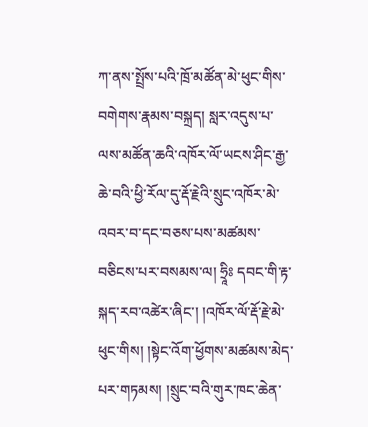ཀ་ནས་སྤྲོས་པའི་ཁྲོ་མཚོན་མེ་ཕུང་གིས་བགེགས་རྣམས་བསྐྲད། སླར་འདུས་པ་ལས་མཚོན་ཆའི་འཁོར་ལོ་ཡངས་ཤིང་རྒྱ་ཆེ་བའི་ཕྱི་རོལ་དུ་རྡོ་རྗེའི་སྲུང་འཁོར་མེ་འབར་བ་དང་བཅས་པས་མཚམས་བཅིངས་པར་བསམས་ལ། ཧྲཱིཿ དབང་གི་རྟ་སྐད་རབ་འཚེར་ཞིང་། །འཁོར་ལོ་རྡོ་རྗེ་མེ་ཕུང་གིས། །སྟེང་འོག་ཕྱོགས་མཚམས་མེད་པར་གཏམས། །སྲུང་བའི་གུར་ཁང་ཆེན་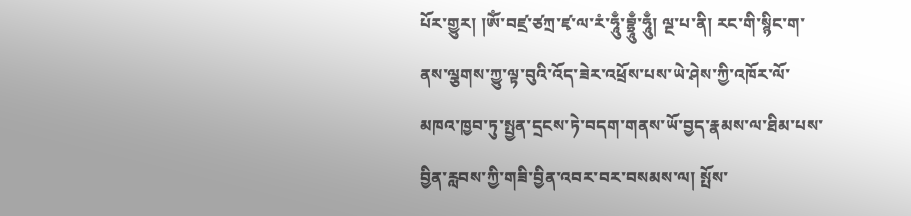པོར་གྱུར། །ཨོཾ་བཛྲ་ཙཀྲ་ཛྭ་ལ་རཾ་ཧཱུྃ་བྷྲཱུྃ་ཧཱུྃ། ལྔ་པ་ནི། རང་གི་སྙིང་ག་ནས་ལྕགས་ཀྱུ་ལྟ་བུའི་འོད་ཟེར་འཕྲོས་པས་ཡེ་ཤེས་ཀྱི་འཁོར་ལོ་མཁའ་ཁྱབ་ཏུ་སྤྱན་དྲངས་ཏེ་བདག་གནས་ཡོ་བྱད་རྣམས་ལ་ཐིམ་པས་བྱིན་རླབས་ཀྱི་གཟི་བྱིན་འབར་བར་བསམས་ལ། སྤོས་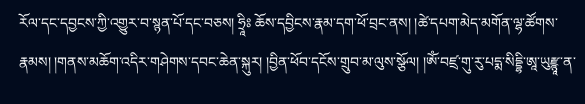རོལ་དང་དབྱངས་ཀྱི་འགྱུར་བ་སྙན་པོ་དང་བཅས། ཧྲཱིཿ ཆོས་དབྱིངས་རྣམ་དག་ཕོ་བྲང་ནས། །ཚེ་དཔག་མེད་མགོན་ལྷ་ཚོགས་རྣམས། །གནས་མཆོག་འདིར་གཤེགས་དབང་ཆེན་སྐུར། །བྱིན་ཕོབ་དངོས་གྲུབ་མ་ལུས་སྩོལ། །ཨོཾ་བཛྲ་གུ་རུ་པདྨ་སིདྡྷི་ཨཱ་ཡུརྫྙཱ་ན་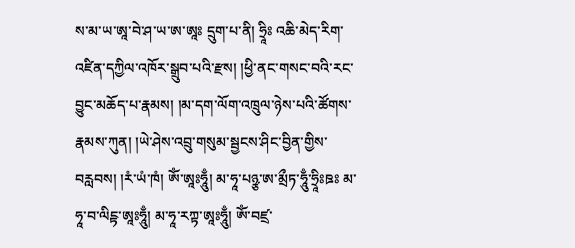ས་མ་ཡ་ཨཱ་བེ་ཤ་ཡ་ཨ་ཨཱཿ དྲུག་པ་ནི། ཧྲཱིཿ འཆི་མེད་རིག་འཛིན་དཀྱིལ་འཁོར་སྒྲུབ་པའི་རྫས། །ཕྱི་ནང་གསང་བའི་རང་བྱུང་མཆོད་པ་རྣམས། །མ་དག་ལོག་འཁྲུལ་ཉེས་པའི་ཚོགས་རྣམས་ཀུན། །ཡེ་ཤེས་འབྲུ་གསུམ་སྦྱངས་ཤིང་བྱིན་གྱིས་བརླབས། །རཾ་ཡཾ་ཁཾ། ཨོཾ་ཨཱཿཧཱུྃ། མ་ཧཱ་པཉྩ་ཨ་མྲྀཏ་ཧཱུྃ་ཧྲཱིཿཋཿ མ་ཧཱ་བ་ལིངྟ་ཨཱཿཧཱུྃ། མ་ཧཱ་རཀྟ་ཨཱཿཧཱུྃ། ཨོཾ་བཛྲ་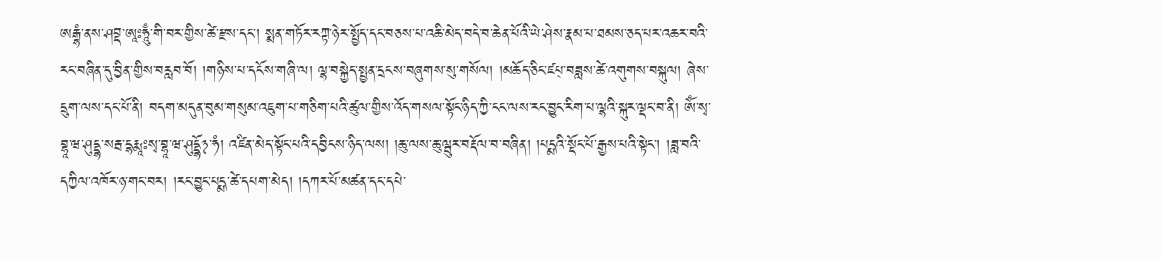ཨརྒྷཾ་ནས་ཤབྡ་ཨཱཿཧཱུྃ་གི་བར་གྱིས་ཚེ་རྫས་དང་། སྨན་གཏོར་རཀྟ་ཉེར་སྤྱོད་དང་བཅས་པ་འཆི་མེད་བདེ་བ་ཆེན་པོའི་ཡེ་ཤེས་རྣམ་པ་ཐམས་ཅད་པར་འཆར་བའི་རང་བཞིན་དུ་བྱིན་གྱིས་བརླབ་བོ། །གཉིས་པ་དངོས་གཞི་ལ། ལྷ་བསྐྱེད་སྤྱན་དྲངས་བཞུགས་སུ་གསོལ། །མཆོད་ཅིང་ཛཔ྄་བཟླས་ཚེ་འགུགས་བསྐུལ། ཞེས་དྲུག་ལས་དང་པོ་ནི། བདག་མདུན་བུམ་གསུམ་འཇུག་པ་གཅིག་པའི་ཚུལ་གྱིས་འོད་གསལ་སྟོང་ཉིད་ཀྱི་ངང་ལས་རང་བྱུང་རིག་པ་ལྷའི་སྐུར་ལྡང་བ་ནི། ཨོཾ་སྭ་བྷཱ་ཝ་ཤུདྡྷ་སརྦ་དྷརྨཱཿསྭ་བྷཱ་ཝ་ཤུདྡྷོ྅་ཧཾ། འཛིན་མེད་སྟོང་པའི་དབྱིངས་ཉིད་ལས། །ཆུ་ལས་ཆུ་ལྦུར་བརྡོལ་བ་བཞིན། །པདྨའི་སྡོང་པོ་རྒྱས་པའི་སྟེང་། །ཟླ་བའི་དཀྱིལ་འཁོར་ཉ་གང་བར། །རང་བྱུང་པདྨ་ཚེ་དཔག་མེད། །དཀར་པོ་མཚན་དང་དཔེ་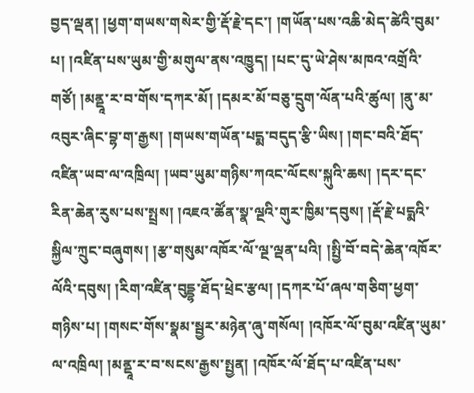བྱད་ལྡན། །ཕྱག་གཡས་གསེར་གྱི་རྡོ་རྗེ་དང་། །གཡོན་པས་འཆི་མེད་ཚེའི་བུམ་པ། །འཛིན་པས་ཡུམ་གྱི་མགུལ་ནས་འཁྱུད། །པང་དུ་ཡེ་ཤེས་མཁའ་འགྲོའི་གཙོ། །མནྡཱ་ར་བ་གོས་དཀར་མོ། །དམར་མོ་བཅུ་དྲུག་ལོན་པའི་ཚུལ། །ནུ་མ་འབུར་ཞིང་བྷ་ག་རྒྱས། །གཡས་གཡོན་པདྨ་བདུད་རྩི་ཡིས། །གང་བའི་ཐོད་འཛིན་ཡབ་ལ་འཁྲིལ། །ཡབ་ཡུམ་གཉིས་ཀའང་ལོངས་སྐུའི་ཆས། །དར་དང་རིན་ཆེན་རུས་པས་སྤྲས། །འཇའ་ཚོན་སྣ་ལྔའི་གུར་ཁྱིམ་དབུས། །རྡོ་རྗེ་པདྨའི་སྐྱིལ་ཀྲུང་བཞུགས། །རྩ་གསུམ་འཁོར་ལོ་ལྔ་ལྡན་པའི། །སྤྱི་བོ་བདེ་ཆེན་འཁོར་ལོའི་དབུས། །རིག་འཛིན་བུདྡྷ་ཐོད་ཕྲེང་རྩལ། །དཀར་པོ་ཞལ་གཅིག་ཕྱག་གཉིས་པ། །གསང་གོས་སྣམ་སྦྱར་མཉེན་ཞུ་གསོལ། །འཁོར་ལོ་བུམ་འཛིན་ཡུམ་ལ་འཁྲིལ། །མནྡཱ་ར་བ་སངས་རྒྱས་སྤྱན། །འཁོར་ལོ་ཐོད་པ་འཛིན་པས་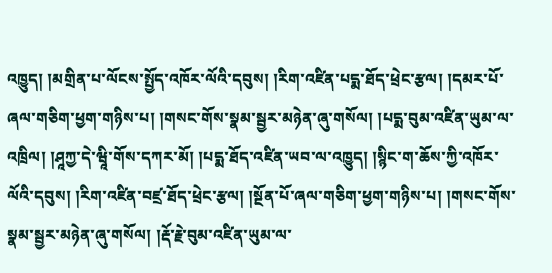འཁྱུད། །མགྲིན་པ་ལོངས་སྤྱོད་འཁོར་ལོའི་དབུས། །རིག་འཛིན་པདྨ་ཐོད་ཕྲེང་རྩལ། །དམར་པོ་ཞལ་གཅིག་ཕྱག་གཉིས་པ། །གསང་གོས་སྣམ་སྦྱར་མཉེན་ཞུ་གསོལ། །པདྨ་བུམ་འཛིན་ཡུམ་ལ་འཁྲིལ། །ཤཱཀྱ་དེ་ཝཱི་གོས་དཀར་མོ། །པདྨ་ཐོད་འཛིན་ཡབ་ལ་འཁྱུད། །སྙིང་ག་ཆོས་ཀྱི་འཁོར་ལོའི་དབུས། །རིག་འཛིན་བཛྲ་ཐོད་ཕྲེང་རྩལ། །སྔོན་པོ་ཞལ་གཅིག་ཕྱག་གཉིས་པ། །གསང་གོས་སྣམ་སྦྱར་མཉེན་ཞུ་གསོལ། །རྡོ་རྗེ་བུམ་འཛིན་ཡུམ་ལ་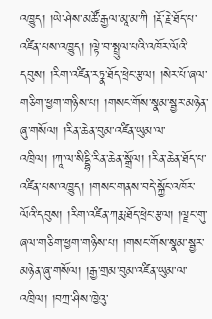འཁྱུད། །ཡེ་ཤེས་མཚོ་རྒྱལ་མཱ་མ་ཀི །རྡོ་རྗེ་ཐོད་པ་འཛིན་པས་འཁྱུད། །ལྟེ་བ་སྤྲུལ་པའི་འཁོར་ལོའི་དབུས། །རིག་འཛིན་རཏྣ་ཐོད་ཕྲེང་རྩལ། །སེར་པོ་ཞལ་གཅིག་ཕྱག་གཉིས་པ། །གསང་གོས་སྣམ་སྦྱར་མཉེན་ཞུ་གསོལ། །རིན་ཆེན་བུམ་འཛིན་ཡུམ་ལ་འཁྲིལ། །ཀཱ་ལ་སིདྡྷི་རིན་ཆེན་སྒྲོལ། །རིན་ཆེན་ཐོད་པ་འཛིན་པས་འཁྱུད། །གསང་གནས་བདེ་སྐྱོང་འཁོར་ལོའི་དབུས། །རིག་འཛིན་ཀརྨ་ཐོད་ཕྲེང་རྩལ། །ལྗང་གུ་ཞལ་གཅིག་ཕྱག་གཉིས་པ། །གསང་གོས་སྣམ་སྦྱར་མཉེན་ཞུ་གསོལ། །རྒྱ་གྲམ་བུམ་འཛིན་ཡུམ་ལ་འཁྲིལ། །བཀྲ་ཤིས་ཁྱེའུ་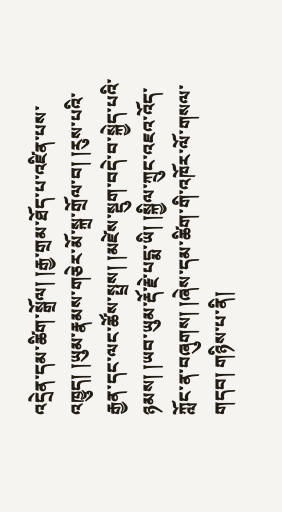འདྲེན་དམ་ཚིག་སྒྲོལ། །རྒྱ་གྲམ་ཐོད་པ་འཛིན་པས་འཁྱུད། །ཡུམ་རྣམས་གཅེར་མོ་སྐྲ་གྲོལ་བ། །རུས་པའི་རྒྱན་དང་ལང་ཚོས་སྤྲས། །མཛེས་སྡུག་བདེ་བ་སྐྱེད་པའི་ཉམས། །ཡབ་ཡུམ་རྡོ་རྗེ་པདྨ་ཡི། །སྐྱིལ་ཀྲུང་འཇའ་འོད་ཀློང་ན་བཞུགས། །ཞེས་དམ་ཚིག་གི་འཁོར་ལོ་གསལ་གདབ། གཉིས་པ་ནི།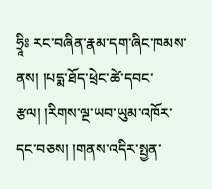ཧྲཱིཿ རང་བཞིན་རྣམ་དག་ཞིང་ཁམས་ནས། །པདྨ་ཐོད་ཕྲེང་ཚེ་དབང་རྩལ། །རིགས་ལྔ་ཡབ་ཡུམ་འཁོར་དང་བཅས། །གནས་འདིར་སྤྱན་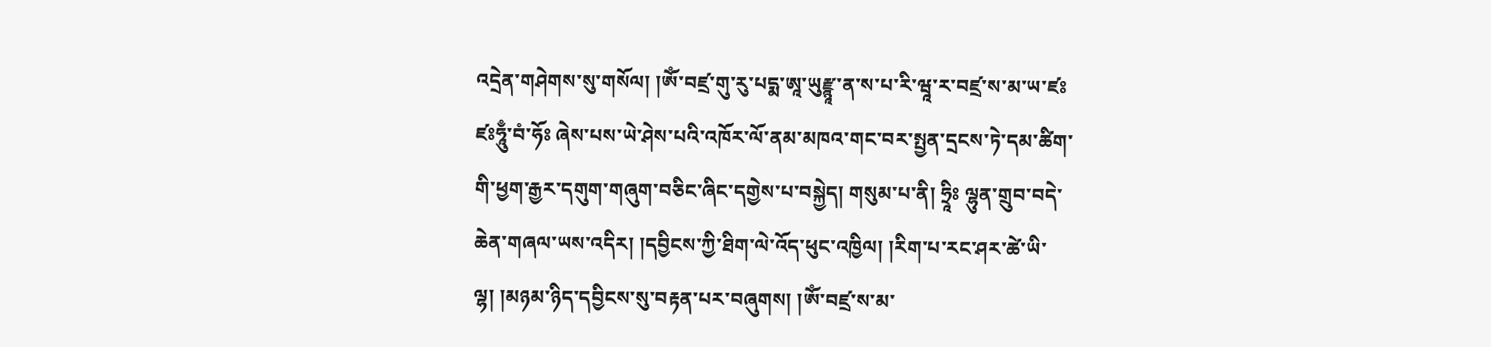འདྲེན་གཤེགས་སུ་གསོལ། །ཨོཾ་བཛྲ་གུ་རུ་པདྨ་ཨཱ་ཡུརྫྙཱ་ན་ས་པ་རི་ཝཱ་ར་བཛྲ་ས་མ་ཡ་ཛཿཛཿཧཱུྃ་བཾ་ཧོཿ ཞེས་པས་ཡེ་ཤེས་པའི་འཁོར་ལོ་ནམ་མཁའ་གང་བར་སྤྱན་དྲངས་ཏེ་དམ་ཚིག་གི་ཕྱག་རྒྱར་དགུག་གཞུག་བཅིང་ཞིང་དགྱེས་པ་བསྐྱེད། གསུམ་པ་ནི། ཧྲཱིཿ ལྷུན་གྲུབ་བདེ་ཆེན་གཞལ་ཡས་འདིར། །དབྱིངས་ཀྱི་ཐིག་ལེ་འོད་ཕུང་འཁྱིལ། །རིག་པ་རང་ཤར་ཚེ་ཡི་ལྷ། །མཉམ་ཉིད་དབྱིངས་སུ་བརྟན་པར་བཞུགས། །ཨོཾ་བཛྲ་ས་མ་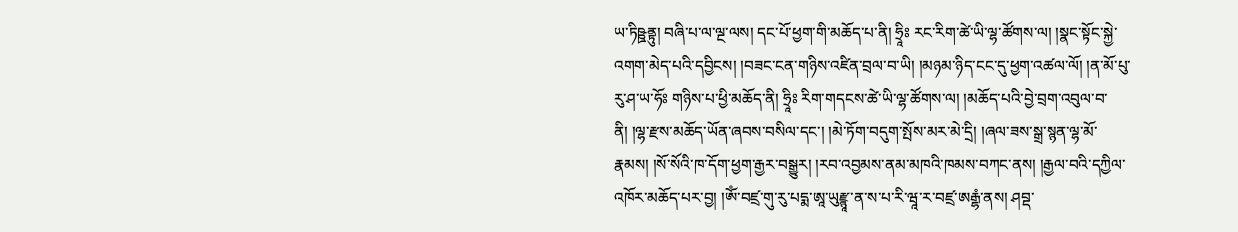ཡ་ཏིཥྛནྟུ། བཞི་པ་ལ་ལྔ་ལས། དང་པོ་ཕྱག་གི་མཆོད་པ་ནི། ཧྲཱིཿ རང་རིག་ཚེ་ཡི་ལྷ་ཚོགས་ལ། །སྣང་སྟོང་སྐྱེ་འགག་མེད་པའི་དབྱིངས། །བཟང་ངན་གཉིས་འཛིན་བྲལ་བ་ཡི། །མཉམ་ཉིད་ངང་དུ་ཕྱག་འཚལ་ལོ། །ན་མོ་པུ་རུ་ཤ་ཡ་ཧོཿ གཉིས་པ་ཕྱི་མཆོད་ནི། ཧྲཱིཿ རིག་གདངས་ཚེ་ཡི་ལྷ་ཚོགས་ལ། །མཆོད་པའི་བྱེ་བྲག་འབུལ་བ་ནི། །ལྷ་རྫས་མཆོད་ཡོན་ཞབས་བསིལ་དང་། །མེ་ཏོག་བདུག་སྤོས་མར་མེ་དྲི། །ཞལ་ཟས་སྒྲ་སྙན་ལྷ་མོ་རྣམས། །སོ་སོའི་ཁ་དོག་ཕྱག་རྒྱར་བསྒྱུར། །རབ་འབྱམས་ནམ་མཁའི་ཁམས་བཀང་ནས། །རྒྱལ་བའི་དཀྱིལ་འཁོར་མཆོད་པར་བྱ། །ཨོཾ་བཛྲ་གུ་རུ་པདྨ་ཨཱ་ཡུརྫྙཱ་ན་ས་པ་རི་ཝཱ་ར་བཛྲ་ཨརྒྷཾ་ནས། ཤབྡ་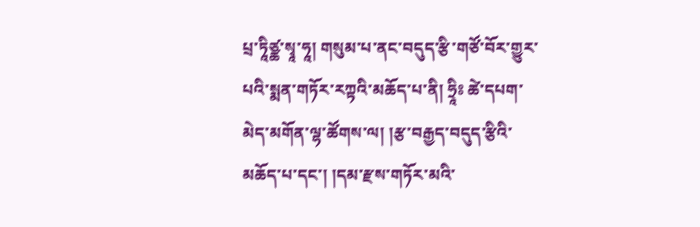པྲ་ཏཱིཙྪ་སྭཱ་ཧཱ། གསུམ་པ་ནང་བདུད་རྩི་གཙོ་བོར་གྱུར་པའི་སྨན་གཏོར་རཀྟའི་མཆོད་པ་ནི། ཧྲཱིཿ ཚེ་དཔག་མེད་མགོན་ལྷ་ཚོགས་ལ། །རྩ་བརྒྱད་བདུད་རྩིའི་མཆོད་པ་དང་། །དམ་རྫས་གཏོར་མའི་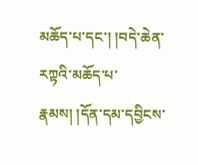མཆོད་པ་དང་། །བདེ་ཆེན་རཀྟའི་མཆོད་པ་རྣམས། །དོན་དམ་དབྱིངས་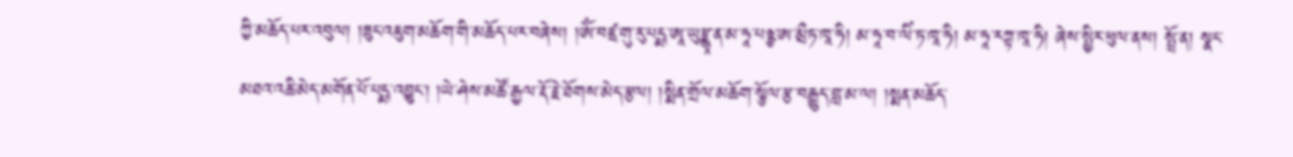ཀྱི་མཆོད་པར་འབུལ། །ཟུང་འཇུག་མཆོག་གི་མཆོད་པར་བཞེས། །ཨོཾ་བཛྲ་གུ་རུ་པདྨ་ཨཱ་ཡུརྫྙཱ་ན་མ་ཧཱ་པཉྩ་ཨ་མྲྀཏ་ཁཱ་ཧི། མ་ཧཱ་བ་ལིཾ་ཏ་ཁཱ་ཧི། མ་ཧཱ་རཀྟ་ཁཱ་ཧི། ཞེས་སྤྱིར་ཕུལ་ནས། སྤྲོ་ན། སྣང་མཐའ་འཆི་མེད་མགོན་པོ་པདྨ་འབྱུང་། །ཡེ་ཤེས་མཚོ་རྒྱལ་རྡོ་རྗེ་ཐོགས་མེད་རྩལ། །སྨིན་གྲོལ་མཆོག་སྩོལ་རྩ་བརྒྱུད་བླ་མ་ལ། །སྨན་མཆོད་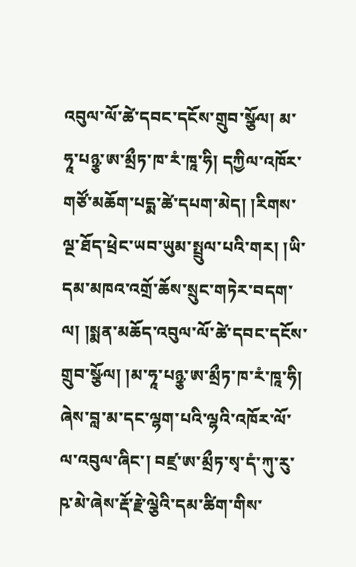འབུལ་ལོ་ཚེ་དབང་དངོས་གྲུབ་སྩོལ། མ་ཧཱ་པཉྩ་ཨ་མྲྀཏ་ཁ་རཾ་ཁཱ་ཧི། དཀྱིལ་འཁོར་གཙོ་མཆོག་པདྨ་ཚེ་དཔག་མེད། །རིགས་ལྔ་ཐོད་ཕྲེང་ཡབ་ཡུམ་སྤྲུལ་པའི་གར། །ཡི་དམ་མཁའ་འགྲོ་ཆོས་སྲུང་གཏེར་བདག་ལ། །སྨན་མཆོད་འབུལ་ལོ་ཚེ་དབང་དངོས་གྲུབ་སྩོལ། །མ་ཧཱ་པཉྩ་ཨ་མྲྀཏ་ཁ་རཾ་ཁཱ་ཧི། ཞེས་བླ་མ་དང་ལྷག་པའི་ལྷའི་འཁོར་ལོ་ལ་འབུལ་ཞིང་། བཛྲ་ཨ་མྲྀཏ་སྭ་དཾ་ཀུ་རུ་ཥ་མེ་ཞེས་རྡོ་རྗེ་ལྕེའི་དམ་ཚིག་གིས་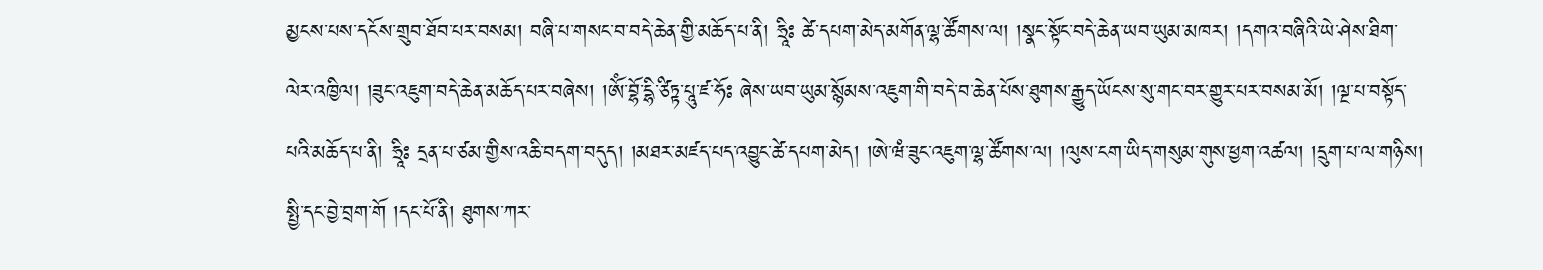མྱངས་པས་དངོས་གྲུབ་ཐོབ་པར་བསམ། བཞི་པ་གསང་བ་བདེ་ཆེན་གྱི་མཆོད་པ་ནི། ཧྲཱིཿ ཚེ་དཔག་མེད་མགོན་ལྷ་ཚོགས་ལ། །སྣང་སྟོང་བདེ་ཆེན་ཡབ་ཡུམ་མཁར། །དགའ་བཞིའི་ཡེ་ཤེས་ཐིག་ལེར་འཁྱིལ། །ཟུང་འཇུག་བདེ་ཆེན་མཆོད་པར་བཞེས། །ཨོཾ་བྷོ་དྷི་ཙིཏྟ་པཱུ་ཛ་ཧོཿ ཞེས་ཡབ་ཡུམ་སྙོམས་འཇུག་གི་བདེ་བ་ཆེན་པོས་ཐུགས་རྒྱུད་ཡོངས་སུ་གང་བར་གྱུར་པར་བསམ་མོ། །ལྔ་པ་བསྟོད་པའི་མཆོད་པ་ནི། ཧྲཱིཿ དྲན་པ་ཙམ་གྱིས་འཆི་བདག་བདུད། །མཐར་མཛད་པད་འབྱུང་ཚེ་དཔག་མེད། །ཨེ་ཝཾ་ཟུང་འཇུག་ལྷ་ཚོགས་ལ། །ལུས་ངག་ཡིད་གསུམ་གུས་ཕྱག་འཚལ། །དྲུག་པ་ལ་གཉིས། སྤྱི་དང་བྱེ་བྲག་གོ །དང་པོ་ནི། ཐུགས་ཀར་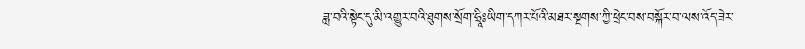ཟླ་བའི་སྟེང་དུ་མི་འགྱུར་བའི་ཐུགས་སྲོག་ཧྲཱིཿཡིག་དཀར་པོའི་མཐར་སྔགས་ཀྱི་ཕྲེང་བས་བསྐོར་བ་ལས་འོད་ཟེར་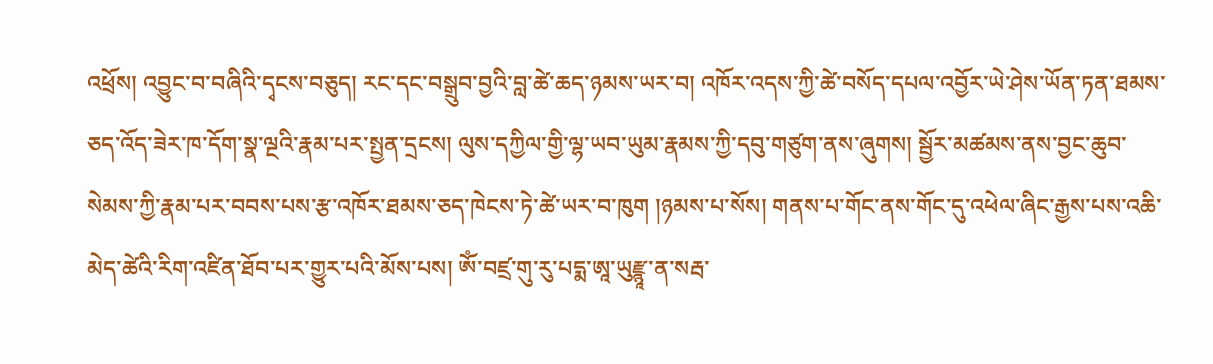འཕྲོས། འབྱུང་བ་བཞིའི་དྭངས་བཅུད། རང་དང་བསྒྲུབ་བྱའི་བླ་ཚེ་ཆད་ཉམས་ཡར་བ། འཁོར་འདས་ཀྱི་ཚེ་བསོད་དཔལ་འབྱོར་ཡེ་ཤེས་ཡོན་ཏན་ཐམས་ཅད་འོད་ཟེར་ཁ་དོག་སྣ་ལྔའི་རྣམ་པར་སྤྱན་དྲངས། ལུས་དཀྱིལ་གྱི་ལྷ་ཡབ་ཡུམ་རྣམས་ཀྱི་དབུ་གཙུག་ནས་ཞུགས། སྦྱོར་མཚམས་ནས་བྱང་ཆུབ་སེམས་ཀྱི་རྣམ་པར་བབས་པས་རྩ་འཁོར་ཐམས་ཅད་ཁེངས་ཏེ་ཚེ་ཡར་བ་ཁུག །ཉམས་པ་སོས། གནས་པ་གོང་ནས་གོང་དུ་འཕེལ་ཞིང་རྒྱས་པས་འཆི་མེད་ཚེའི་རིག་འཛིན་ཐོབ་པར་གྱུར་པའི་མོས་པས། ཨོཾ་བཛྲ་གུ་རུ་པདྨ་ཨཱ་ཡུརྫྙཱ་ན་སརྦ་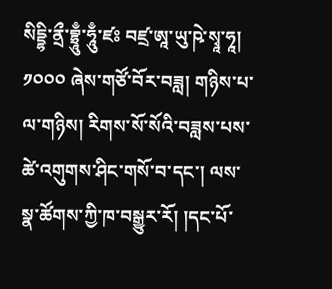སིདྡྷི་ནྲྀ་བྷྲཱུྃ་ཧཱུྃ་ཛཿ བཛྲ་ཨཱ་ཡུ་ཥེ་སྭཱ་ཧཱ། ༡༠༠༠ ཞེས་གཙོ་བོར་བཟླ། གཉིས་པ་ལ་གཉིས། རིགས་སོ་སོའི་བཟླས་པས་ཚེ་འགུགས་ཤིང་གསོ་བ་དང་། ལས་སྣ་ཚོགས་ཀྱི་ཁ་བསྒྱུར་རོ། །དང་པོ་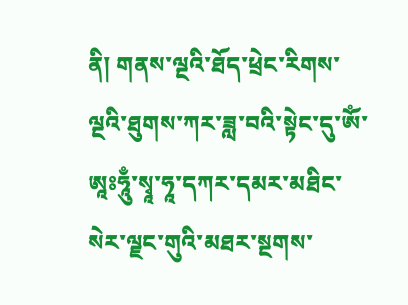ནི། གནས་ལྔའི་ཐོད་ཕྲེང་རིགས་ལྔའི་ཐུགས་ཀར་ཟླ་བའི་སྟེང་དུ་ཨོཾ་ཨཱཿཧཱུྃ་སྭཱ་ཧཱ་དཀར་དམར་མཐིང་སེར་ལྗང་གུའི་མཐར་སྔགས་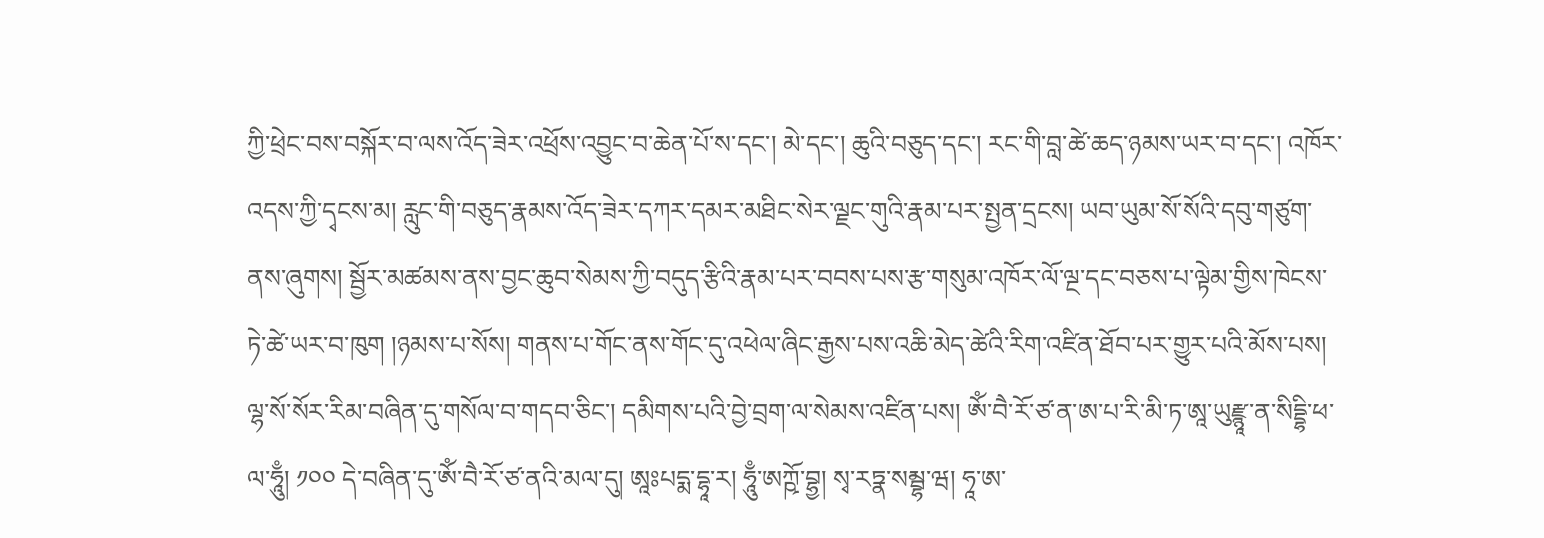ཀྱི་ཕྲེང་བས་བསྐོར་བ་ལས་འོད་ཟེར་འཕྲོས་འབྱུང་བ་ཆེན་པོ་ས་དང་། མེ་དང་། ཆུའི་བཅུད་དང་། རང་གི་བླ་ཚེ་ཆད་ཉམས་ཡར་བ་དང་། འཁོར་འདས་ཀྱི་དྭངས་མ། རླུང་གི་བཅུད་རྣམས་འོད་ཟེར་དཀར་དམར་མཐིང་སེར་ལྗང་གུའི་རྣམ་པར་སྤྱན་དྲངས། ཡབ་ཡུམ་སོ་སོའི་དབུ་གཙུག་ནས་ཞུགས། སྦྱོར་མཚམས་ནས་བྱང་ཆུབ་སེམས་ཀྱི་བདུད་རྩིའི་རྣམ་པར་བབས་པས་རྩ་གསུམ་འཁོར་ལོ་ལྔ་དང་བཅས་པ་ལྟེམ་གྱིས་ཁེངས་ཏེ་ཚེ་ཡར་བ་ཁུག །ཉམས་པ་སོས། གནས་པ་གོང་ནས་གོང་དུ་འཕེལ་ཞིང་རྒྱས་པས་འཆི་མེད་ཚེའི་རིག་འཛིན་ཐོབ་པར་གྱུར་པའི་མོས་པས། ལྷ་སོ་སོར་རིམ་བཞིན་དུ་གསོལ་བ་གདབ་ཅིང་། དམིགས་པའི་བྱེ་བྲག་ལ་སེམས་འཛིན་པས། ཨོཾ་བཻ་རོ་ཙ་ན་ཨ་པ་རི་མི་ཏ་ཨཱ་ཡུརྫྙཱ་ན་སིདྡྷི་ཕ་ལ་ཧཱུྃ། ༡༠༠ དེ་བཞིན་དུ་ཨོཾ་བཻ་རོ་ཙ་ནའི་མལ་དུ། ཨཱཿཔདྨ་དྷཱ་ར། ཧཱུྃ་ཨཀྵོ་བྷྱ། སྭ་རཏྣ་སམྦྷ་ཝ། ཧཱ་ཨ་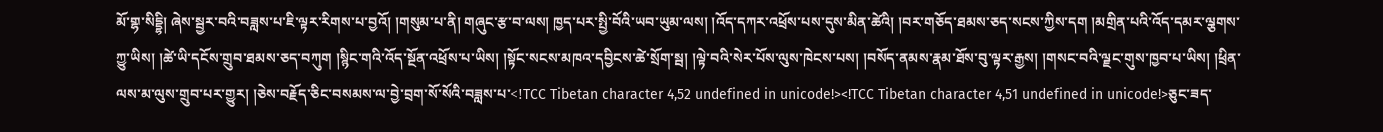མོ་གྷ་སིདྡྷི། ཞེས་སྦྱར་བའི་བཟླས་པ་ཇི་ལྟར་རིགས་པ་བྱའོ། །གསུམ་པ་ནི། གཞུང་རྩ་བ་ལས། ཁྱད་པར་སྤྱི་བོའི་ཡབ་ཡུམ་ལས། །འོད་དཀར་འཕྲོས་པས་དུས་མིན་ཚེའི། །བར་གཅོད་ཐམས་ཅད་སངས་ཀྱིས་དག །མགྲིན་པའི་འོད་དམར་ལྕགས་ཀྱུ་ཡིས། །ཚེ་ཡི་དངོས་གྲུབ་ཐམས་ཅད་བཀུག །སྙིང་གའི་འོད་སྔོན་འཕྲོས་པ་ཡིས། །སྟོང་སངས་མཁའ་དབྱིངས་ཚེ་སྲོག་སྦ། །ལྟེ་བའི་སེར་པོས་ལུས་ཁེངས་པས། །བསོད་ནམས་རྣམ་ཐོས་བུ་ལྟར་རྒྱས། །གསང་བའི་ལྗང་གུས་ཁྱབ་པ་ཡིས། །ཕྲིན་ལས་མ་ལུས་གྲུབ་པར་གྱུར། །ཅེས་བརྗོད་ཅིང་བསམས་ལ་བྱེ་བྲག་སོ་སོའི་བཟླས་པ་<!TCC Tibetan character 4,52 undefined in unicode!><!TCC Tibetan character 4,51 undefined in unicode!>ཅུང་ཟད་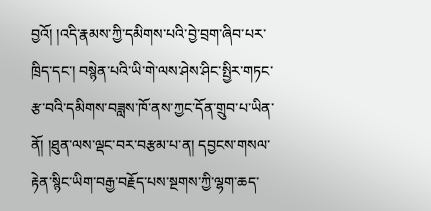བྱའོ། །འདི་རྣམས་ཀྱི་དམིགས་པའི་བྱེ་བྲག་ཞིབ་པར་ཁྲིད་དང་། བསྙེན་པའི་ཡི་གེ་ལས་ཤེས་ཤིང་སྤྱིར་གཏང་རྩ་བའི་དམིགས་བཟླས་ཁོ་ནས་ཀྱང་དོན་གྲུབ་པ་ཡིན་ནོ། །ཐུན་ལས་ལྡང་བར་བརྩམ་པ་ན། དབྱངས་གསལ་རྟེན་སྙིང་ཡིག་བརྒྱ་བརྗོད་པས་སྔགས་ཀྱི་ལྷག་ཆད་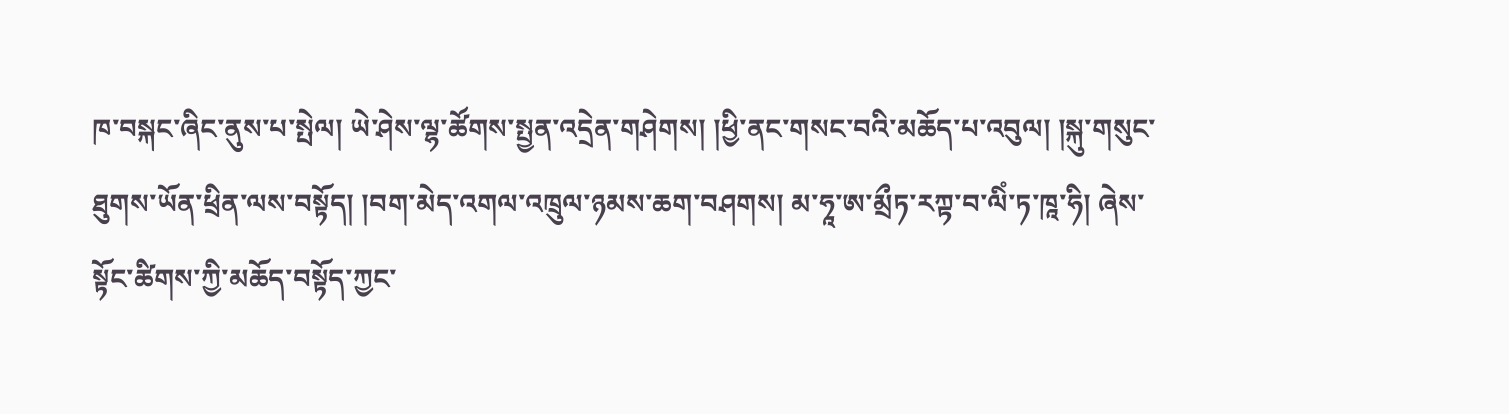ཁ་བསྐང་ཞིང་ནུས་པ་སྤེལ། ཡེ་ཤེས་ལྷ་ཚོགས་སྤྱན་འདྲེན་གཤེགས། །ཕྱི་ནང་གསང་བའི་མཆོད་པ་འབུལ། །སྐུ་གསུང་ཐུགས་ཡོན་ཕྲིན་ལས་བསྟོད། །བག་མེད་འགལ་འཁྲུལ་ཉམས་ཆག་བཤགས། མ་ཧཱ་ཨ་མྲྀཏ་རཀྟ་བ་ལིཾ་ཏ་ཁཱ་ཧི། ཞེས་སྟོང་ཚིགས་ཀྱི་མཆོད་བསྟོད་ཀྱང་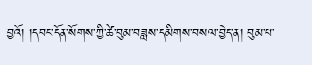བྱའོ། །དབང་དོན་སོགས་ཀྱི་ཚེ་བུམ་བཟླས་དམིགས་བསལ་བྱེད་ན། བུམ་པ་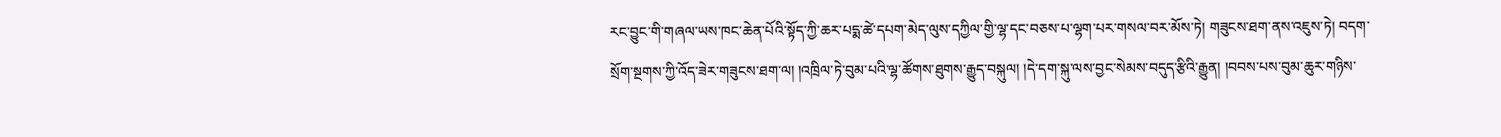རང་བྱུང་གི་གཞལ་ཡས་ཁང་ཆེན་པོའི་སྟོད་ཀྱི་ཆར་པདྨ་ཚེ་དཔག་མེད་ལུས་དཀྱིལ་གྱི་ལྷ་དང་བཅས་པ་ལྷག་པར་གསལ་བར་མོས་ཏེ། གཟུངས་ཐག་ནས་འཇུས་ཏེ། བདག་སྲོག་སྔགས་ཀྱི་འོད་ཟེར་གཟུངས་ཐག་ལ། །འཁྲིལ་ཏེ་བུམ་པའི་ལྷ་ཚོགས་ཐུགས་རྒྱུད་བསྐུལ། །དེ་དག་སྐུ་ལས་བྱང་སེམས་བདུད་རྩིའི་རྒྱུན། །བབས་པས་བུམ་ཆུར་གཉིས་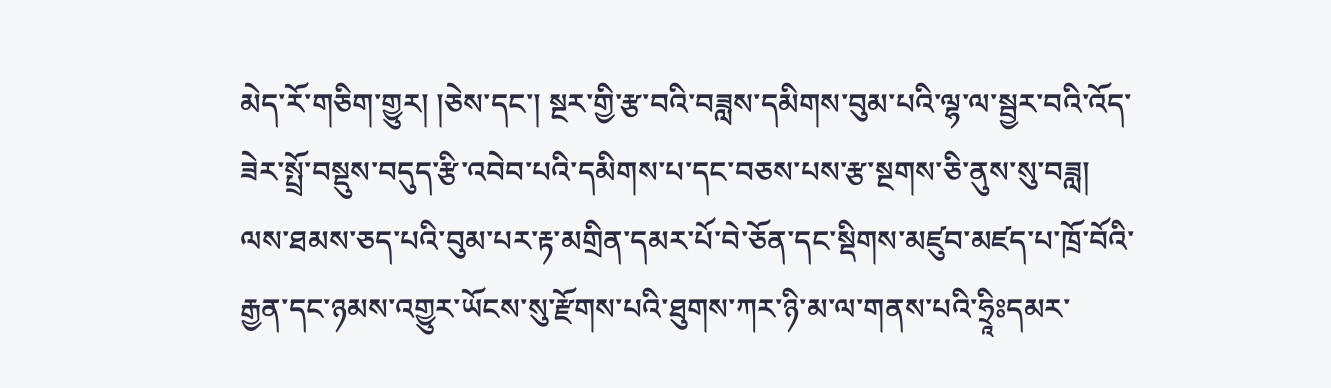མེད་རོ་གཅིག་གྱུར། །ཅེས་དང་། སྔར་གྱི་རྩ་བའི་བཟླས་དམིགས་བུམ་པའི་ལྷ་ལ་སྦྱར་བའི་འོད་ཟེར་སྤྲོ་བསྡུས་བདུད་རྩི་འབེབ་པའི་དམིགས་པ་དང་བཅས་པས་རྩ་སྔགས་ཅི་ནུས་སུ་བཟླ། ལས་ཐམས་ཅད་པའི་བུམ་པར་རྟ་མགྲིན་དམར་པོ་བེ་ཅོན་དང་སྡིགས་མཛུབ་མཛད་པ་ཁྲོ་བོའི་རྒྱན་དང་ཉམས་འགྱུར་ཡོངས་སུ་རྫོགས་པའི་ཐུགས་ཀར་ཉི་མ་ལ་གནས་པའི་ཧྲཱིཿདམར་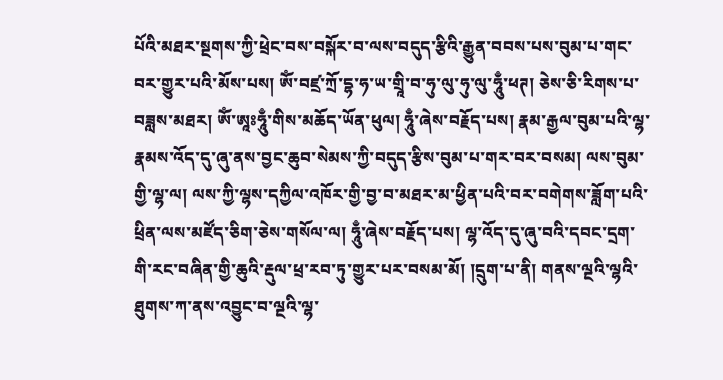པོའི་མཐར་སྔགས་ཀྱི་ཕྲེང་བས་བསྐོར་བ་ལས་བདུད་རྩིའི་རྒྱུན་བབས་པས་བུམ་པ་གང་བར་གྱུར་པའི་མོས་པས། ཨོཾ་བཛྲ་ཀྲོ་དྷ་ཧ་ཡ་གྲཱི་བ་ཧུ་ལུ་ཧུ་ལུ་ཧཱུྃ་ཕཊ། ཅེས་ཅི་རིགས་པ་བཟླས་མཐར། ཨོཾ་ཨཱཿཧཱུྃ་གིས་མཆོད་ཡོན་ཕུལ། ཧཱུྃ་ཞེས་བརྗོད་པས། རྣམ་རྒྱལ་བུམ་པའི་ལྷ་རྣམས་འོད་དུ་ཞུ་ནས་བྱང་ཆུབ་སེམས་ཀྱི་བདུད་རྩིས་བུམ་པ་གར་བར་བསམ། ལས་བུམ་གྱི་ལྷ་ལ། ལས་ཀྱི་ལྷས་དཀྱིལ་འཁོར་གྱི་བྱ་བ་མཐར་མ་ཕྱིན་པའི་བར་བགེགས་ཟློག་པའི་ཕྲིན་ལས་མཛོད་ཅིག་ཅེས་གསོལ་ལ། ཧཱུྃ་ཞེས་བརྗོད་པས། ལྷ་འོད་དུ་ཞུ་བའི་དབང་དྲག་གི་རང་བཞིན་གྱི་ཆུའི་རྡུལ་ཕྲ་རབ་ཏུ་གྱུར་པར་བསམ་མོ། །དྲུག་པ་ནི། གནས་ལྔའི་ལྷའི་ཐུགས་ཀ་ནས་འབྱུང་བ་ལྔའི་ལྷ་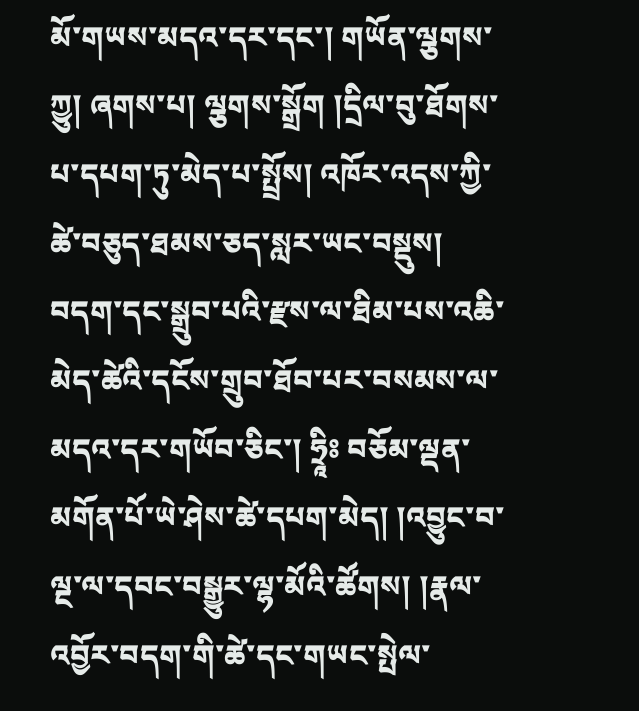མོ་གཡས་མདའ་དར་དང་། གཡོན་ལྕགས་ཀྱུ། ཞགས་པ། ལྕགས་སྒྲོག །དྲིལ་བུ་ཐོགས་པ་དཔག་ཏུ་མེད་པ་སྤྲོས། འཁོར་འདས་ཀྱི་ཚེ་བཅུད་ཐམས་ཅད་སླར་ཡང་བསྡུས། བདག་དང་སྒྲུབ་པའི་རྫས་ལ་ཐིམ་པས་འཆི་མེད་ཚེའི་དངོས་གྲུབ་ཐོབ་པར་བསམས་ལ་མདའ་དར་གཡོབ་ཅིང་། ཧྲཱིཿ བཅོམ་ལྡན་མགོན་པོ་ཡེ་ཤེས་ཚེ་དཔག་མེད། །འབྱུང་བ་ལྔ་ལ་དབང་བསྒྱུར་ལྷ་མོའི་ཚོགས། །རྣལ་འབྱོར་བདག་གི་ཚེ་དང་གཡང་སྤེལ་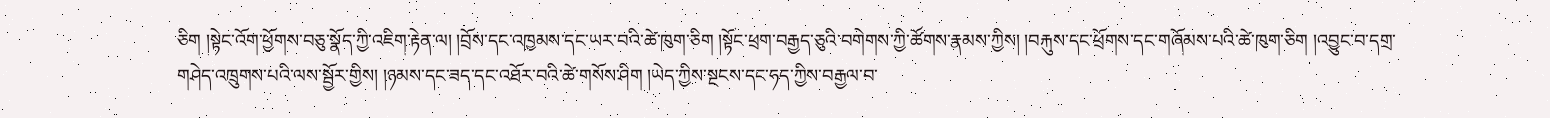ཅིག །སྟེང་འོག་ཕྱོགས་བཅུ་སྣོད་ཀྱི་འཇིག་རྟེན་ལ། །བྲོས་དང་འཁྱམས་དང་ཡར་བའི་ཚེ་ཁུག་ཅིག །སྟོང་ཕྲག་བརྒྱད་ཅུའི་བགེགས་ཀྱི་ཚོགས་རྣམས་ཀྱིས། །བརྐུས་དང་ཕྲོགས་དང་གཞོམས་པའི་ཚེ་ཁུག་ཅིག །འབྱུང་བ་དགྲ་གཤེད་འཁྲུགས་པའི་ལས་སྦྱོར་གྱིས། །ཉམས་དང་ཟད་དང་འཐོར་བའི་ཚེ་གསོས་ཤིག །ཡེད་ཀྱིས་སྔངས་དང་ཧད་ཀྱིས་བརྒྱལ་བ་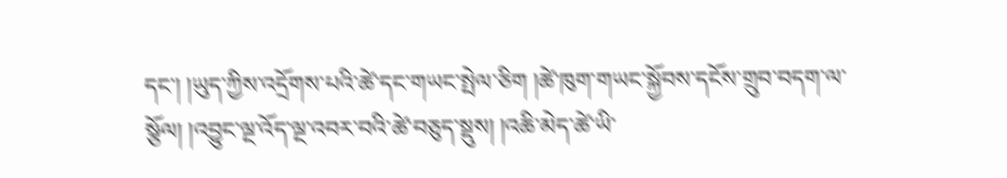དང་། །ཡུད་ཀྱིས་འདྲོགས་པའི་ཚེ་དང་གཡང་སྤེལ་ཅིག །ཚེ་ཁུག་གཡང་སྐྱོབས་དངོས་གྲུབ་བདག་ལ་སྩོལ། །འབྱུང་ལྔ་འོད་ལྔ་འབར་བའི་ཚེ་བཅུད་སྡུས། །འཆི་མེད་ཚེ་ཡི་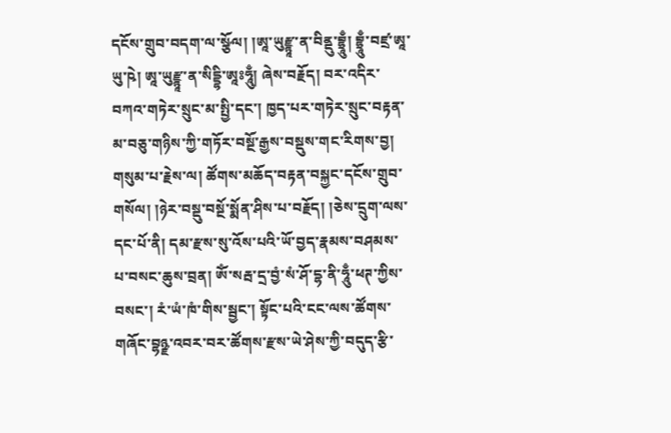དངོས་གྲུབ་བདག་ལ་སྩོལ། །ཨཱ་ཡུརྫྙཱ་ན་བིནྡུ་བྷྲཱུྃ། བྷྲཱུྃ་བཛྲ་ཨཱ་ཡུ་ཥེ། ཨཱ་ཡུརྫྙཱ་ན་སིདྡྷི་ཨཱཿཧཱུྃ། ཞེས་བརྗོད། བར་འདིར་བཀའ་གཏེར་སྲུང་མ་སྤྱི་དང་། ཁྱད་པར་གཏེར་སྲུང་བརྟན་མ་བཅུ་གཉིས་ཀྱི་གཏོར་བསྔོ་རྒྱས་བསྡུས་གང་རིགས་བྱ། གསུམ་པ་རྗེས་ལ། ཚོགས་མཆོད་བརྟན་བསྐྱང་དངོས་གྲུབ་གསོལ། །ཉེར་བསྡུ་བསྔོ་སྨོན་ཤིས་པ་བརྗོད། །ཅེས་དྲུག་ལས་དང་པོ་ནི། དམ་རྫས་སུ་འོས་པའི་ཡོ་བྱད་རྣམས་བཤམས་པ་བསང་ཆུས་བྲན། ཨོཾ་སརྦ་དྲ་བྱཾ་སཾ་ཤོ་དྷ་ནི་ཧཱུྃ་ཕཊ་ཀྱིས་བསང་། རཾ་ཡཾ་ཁཾ་གིས་སྦྱང་། སྟོང་པའི་ངང་ལས་ཚོགས་གཞོང་བྷཉྫ་འབར་བར་ཚོགས་རྫས་ཡེ་ཤེས་ཀྱི་བདུད་རྩི་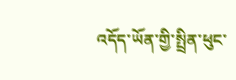འདོད་ཡོན་གྱི་སྤྲིན་ཕུང་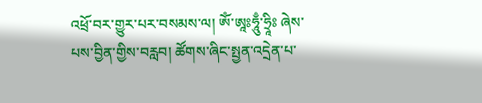འཕྲོ་བར་གྱུར་པར་བསམས་ལ། ཨོཾ་ཨཱཿཧཱུྃ་ཧྲཱིཿ ཞེས་པས་བྱིན་གྱིས་བརླབ། ཚོགས་ཞིང་སྤྱན་འདྲེན་པ་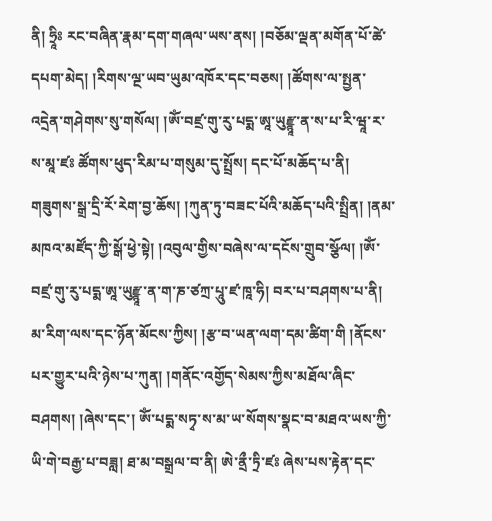ནི། ཧྲཱིཿ རང་བཞིན་རྣམ་དག་གཞལ་ཡས་ནས། །བཅོམ་ལྡན་མགོན་པོ་ཚེ་དཔག་མེད། །རིགས་ལྔ་ཡབ་ཡུམ་འཁོར་དང་བཅས། །ཚོགས་ལ་སྤྱན་འདྲེན་གཤེགས་སུ་གསོལ། །ཨོཾ་བཛྲ་གུ་རུ་པདྨ་ཨཱ་ཡུརྫྙཱ་ན་ས་པ་རི་ཝཱ་ར་ས་མཱ་ཛཿ ཚོགས་ཕུད་རིམ་པ་གསུམ་དུ་སྤྲོས། དང་པོ་མཆོད་པ་ནི། གཟུགས་སྒྲ་དྲི་རོ་རེག་བྱ་ཆོས། །ཀུན་ཏུ་བཟང་པོའི་མཆོད་པའི་སྤྲིན། །ནམ་མཁའ་མཛོད་ཀྱི་སྒོ་ཕྱེ་སྟེ། །འབུལ་གྱིས་བཞེས་ལ་དངོས་གྲུབ་སྩོལ། །ཨོཾ་བཛྲ་གུ་རུ་པདྨ་ཨཱ་ཡུརྫྙཱ་ན་ག་ཎ་ཙཀྲ་པཱུ་ཛ་ཁཱ་ཧི། བར་པ་བཤགས་པ་ནི། མ་རིག་ལས་དང་ཉོན་མོངས་ཀྱིས། །རྩ་བ་ཡན་ལག་དམ་ཚིག་གི །ནོངས་པར་གྱུར་པའི་ཉེས་པ་ཀུན། །གནོང་འགྱོད་སེམས་ཀྱིས་མཐོལ་ཞིང་བཤགས། །ཞེས་དང་། ཨོཾ་པདྨ་སཏྭ་ས་མ་ཡ་སོགས་སྣང་བ་མཐའ་ཡས་ཀྱི་ཡི་གེ་བརྒྱ་པ་བཟླ། ཐ་མ་བསྒྲལ་བ་ནི། ཨེ་ནྲྀ་ཏྲི་ཛཿ ཞེས་པས་རྟེན་དང་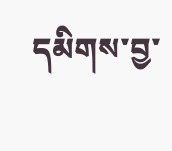དམིགས་བྱ་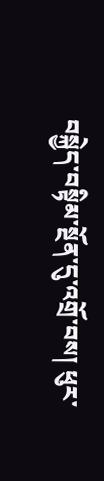བསྐྱེད་བསྟིམ་སྔོན་དུ་འགྲོ་བས། ཕུར་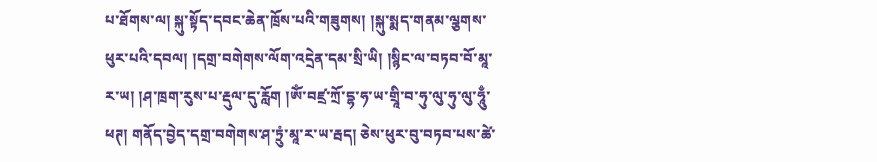པ་ཐོགས་ལ། སྐུ་སྟོད་དབང་ཆེན་ཁྲོས་པའི་གཟུགས། །སྐུ་སྨད་གནམ་ལྕགས་ཕུར་པའི་དབལ། །དགྲ་བགེགས་ལོག་འདྲེན་དམ་སྲི་ཡི། །སྙིང་ལ་བཏབ་བོ་མཱ་ར་ཡ། །ཤ་ཁྲག་རུས་པ་རྡུལ་དུ་རློག །ཨོཾ་བཛྲ་ཀྲོ་དྷ་ཧ་ཡ་གྲཱི་བ་ཧུ་ལུ་ཧུ་ལུ་ཧཱུྃ་ཕཊ། གནོད་བྱེད་དགྲ་བགེགས་ཤ་ཏྲུཾ་མཱ་ར་ཡ་རྦད། ཅེས་ཕུར་བུ་བཏབ་པས་ཚེ་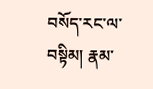བསོད་རང་ལ་བསྟིམ། རྣམ་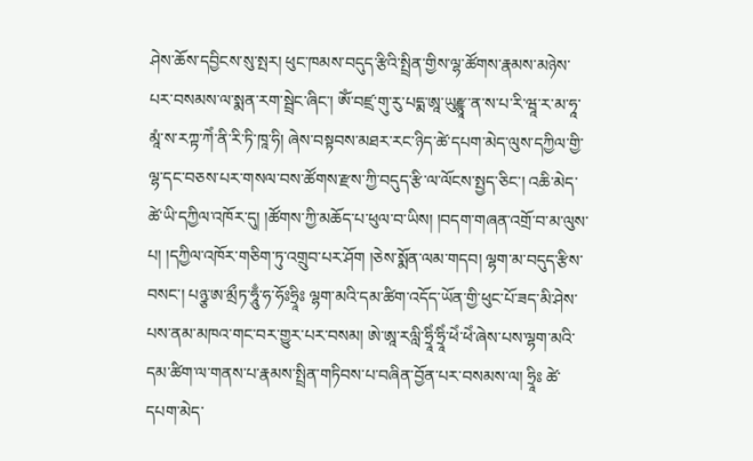ཤེས་ཆོས་དབྱིངས་སུ་སྤར། ཕུང་ཁམས་བདུད་རྩིའི་སྤྲིན་གྱིས་ལྷ་ཚོགས་རྣམས་མཉེས་པར་བསམས་ལ་སྨན་རག་སྦྲེང་ཞིང་། ཨོཾ་བཛྲ་གུ་རུ་པདྨ་ཨཱ་ཡུརྫྙཱ་ན་ས་པ་རི་ཝཱ་ར་མ་ཧཱ་མཱཾ་ས་རཀྟ་ཀེཾ་ནི་རི་ཏི་ཁཱ་ཧི། ཞེས་བསྟབས་མཐར་རང་ཉིད་ཚེ་དཔག་མེད་ལུས་དཀྱིལ་གྱི་ལྷ་དང་བཅས་པར་གསལ་བས་ཚོགས་རྫས་ཀྱི་བདུད་རྩི་ལ་ལོངས་སྤྱད་ཅིང་། འཆི་མེད་ཚེ་ཡི་དཀྱིལ་འཁོར་དུ། །ཚོགས་ཀྱི་མཆོད་པ་ཕུལ་བ་ཡིས། །བདག་གཞན་འགྲོ་བ་མ་ལུས་པ། །དཀྱིལ་འཁོར་གཅིག་ཏུ་འགྲུབ་པར་ཤོག །ཅེས་སྨོན་ལམ་གདབ། ལྷག་མ་བདུད་རྩིས་བསང་། པཉྩ་ཨ་མྲྀཏ་ཧཱུྃ་ཧ་ཧོཿཧྲཱིཿ ལྷག་མའི་དམ་ཚིག་འདོད་ཡོན་གྱི་ཕུང་པོ་ཟད་མི་ཤེས་པས་ནམ་མཁའ་གང་བར་གྱུར་པར་བསམ། ཨེ་ཨཱ་རལླི་ཧྲཱིཾ་ཧྲཱིཾ་ཕེཾ་ཕེཾ་ཞེས་པས་ལྷག་མའི་དམ་ཚིག་ལ་གནས་པ་རྣམས་སྤྲིན་གཏིབས་པ་བཞིན་བྱོན་པར་བསམས་ལ། ཧྲཱིཿ ཚེ་དཔག་མེད་